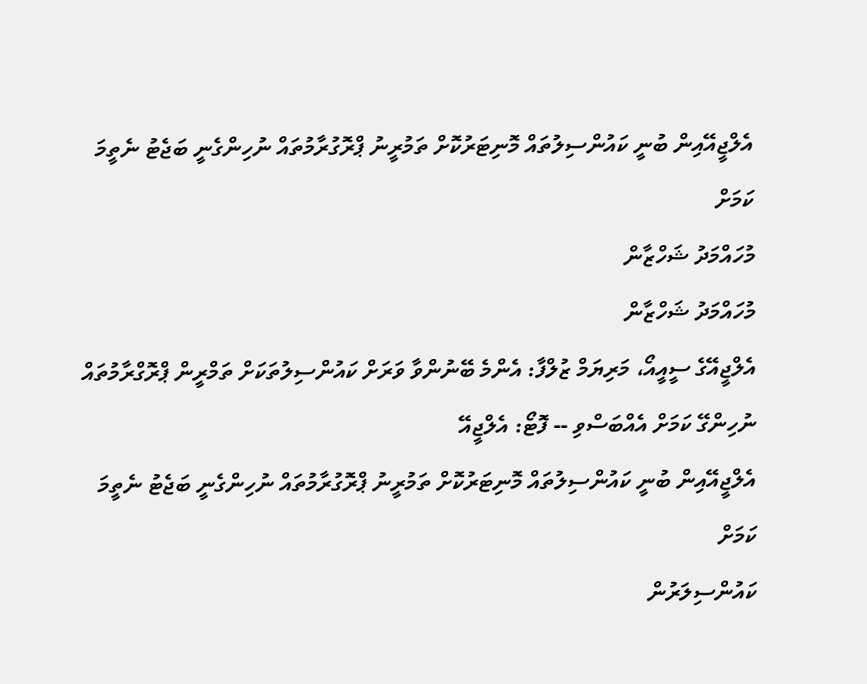އެލްޖީއޭއިން ބުނީ ކައުންސިލުތައް މޮނިޓަރުކޮށް ތަމުރީނު ޕްރޮގުރާމުތައް ނުހިންގެނީ ބަޖެޓު ނެތީމަ ކަމަށް
މުހައްމަދު ޝަހްޒާން
މުހައްމަދު ޝަހްޒާން
އެލްޖީއޭގެ ސީއީއޯ، މަރިޔަމް ޒުލްފާ: އެންމެ ބޭނުންވާ ވަރަށް ކައުންސިލުތަކަށް ތަމްރީން ޕްރޮގްރާމުތައް ނުހިންގޭ ކަމަށް އެއްބަސްވި -- ފޮޓޯ: އެލްޖީއޭ
އެލްޖީއޭއިން ބުނީ ކައުންސިލުތައް މޮނިޓަރުކޮށް ތަމުރީނު ޕްރޮގުރާމުތައް ނުހިންގެނީ ބަޖެޓު ނެތީމަ ކަމަށް
ކައުންސިލަރުން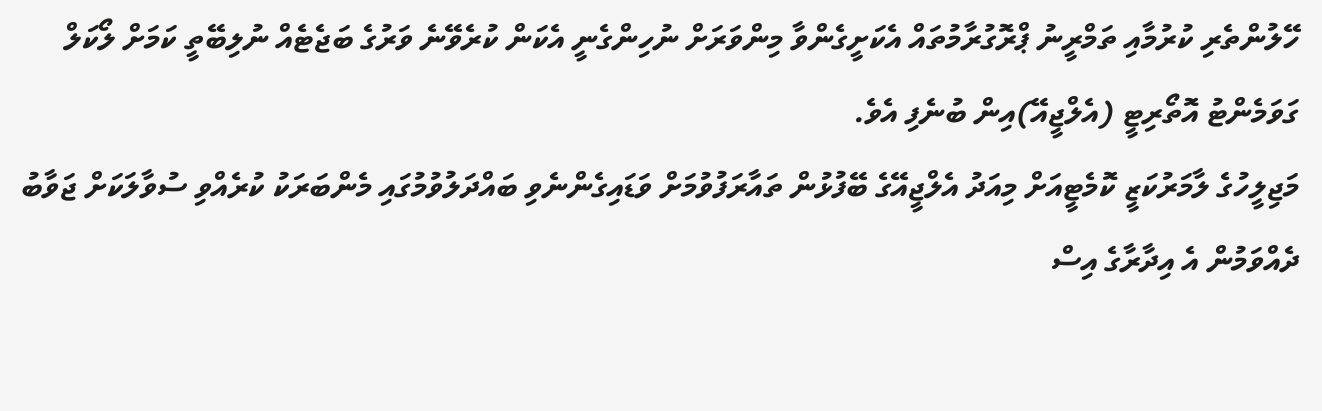ހޭލުންތެރި ކުރުމާއި ތަމްރީނު ޕްރޮގުރާމުތައް އެކަށީގެންވާ މިންވަރަށް ނުހިންގެނީ އެކަން ކުރެވޭނެ ވަރުގެ ބަޖެޓެއް ނުލިބޭތީ ކަމަށް ލޯކަލް ގަވަމެންޓު އޮތޯރިޓީ (އެލްޖީއޭ)އިން ބުނެފި އެވެ.
މަޖިލީހުގެ ލާމަރުކަޒީ ކޮމެޓީއަށް މިއަދު އެލްޖީއޭގެ ބޭފުޅުން ތައާރަފުވުމަށް ވަޑައިގެންނެވި ބައްދަލުވުމުގައި މެންބަރަކު ކުރެއްވި ސުވާލަކަށް ޖަވާބު ދެއްވަމުން އެ އިދާރާގެ އިސް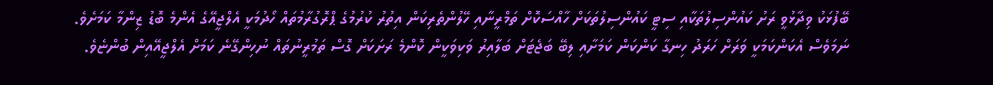ބޭފުޅަކު ވިދާޅުވީ ރަށު ކައުންސިލުތަކާއި ސިޓީ ކައުންސިލުތަކަށް ހާއްސަކޮށް ތަމްރީނާއި ހޭލުންތެރިކަން އިތުރު ކުރުމުގެ ޕްރޮގުރާމުތައް ހޯދުމަކީ އެލްޖީއޭގެ އެންމެ ބޮޑު ޒިންމާ ކަމަށެވެ.
ނަމަވެސް އެކަންކަމަކީ ވަރަށް ހަރަދު ހިނގާ ކަންކަން ކަމަށާއި ލިބޭ ބަޖެޓަށް ބަލާއިރު ވަކިވަކީން ކޮންމެ ރަށަކަށް ގޮސް ތަމުރީނުތައް ނުހިންގޭނެ ކަމަށް އެލްޖީއޭއިން ބުންޏެވެ.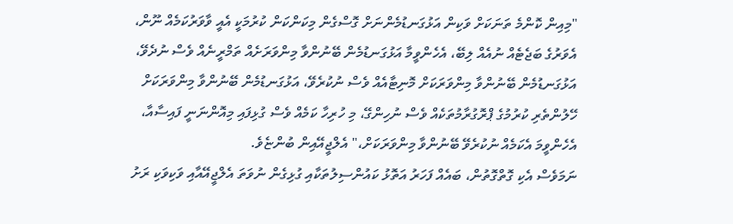"މިއިން ކޮންމެ ތަނަކަށް ވަކިން އަޅުގަނޑުމެންނަށް ގޮސްގެން މިކަންކަން ކުރުމަކީ އެއީ ވާވަރުކަމެއް ނޫން، އެވަރުގެ ބަޖެޓެއް ނުއެއް ލިބޭ، އެހެންވީމާ އަޅުގަނޑުމެން ބޭނުންވާ މިންވަރަށެއް ތަމްރީނެއް ވެސް ނުދެވޭ، އަޅުގަނޑުމެން ބޭނުންވާ މިންވަރަކަށް މޮނިޓާއެއް ވެސް ނުކުރެވޭ، އަޅުގަނޑުމެން ބޭނުންވާ މިންވަރަކަށް ހޭލުންތެރި ކުރުމުގެ ޕްރޮގުރާމުތަކެއް ވެސް ނުހިންގޭ، މި ހުރިހާ ކަމެއް ވެސް ގުޅިފައި މިއޮންނަނީ ފައިސާއާ، އެހެންވީމަ އެކަމެއް ނުކުރެވޭ ބޭނުންވާ މިންވަރަކަށް،" އެލްޖީއޭއިން ބުންޏެވެ.
ނަމަވެސް އެކި ގޮތްގޮތުން، ބައެއް ފަހަރު އަތޮޅު ކައުންސިލުތަކާއި ގުޅިގެން ނުވަތަ އެލްޖީއޭއާއި ވަކިވަކި ރަށު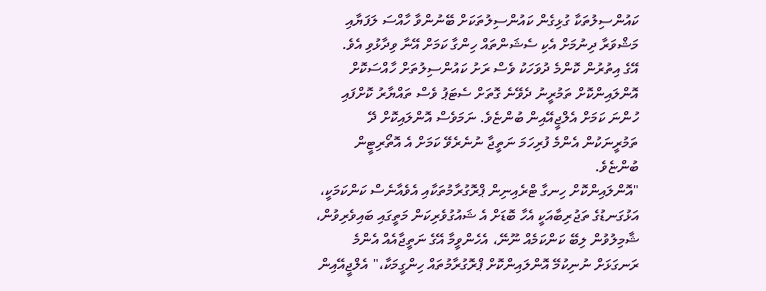ކައުންސިލުތަކާ ގުޅިގެން ކައުންސިލުތަކަށް ބޭނުންވާ ހާއްސަ ލަފަޔާއި މަޝްވަރާ ދިނުމަށް އެކި ސެޝަންތައް ހިންގާ ކަމަށް އޭނާ ވިދާޅުވި އެވެ.
އޭގެ އިތުރުން ކޮންމެ ދުވަހަކު ވެސް ރަށު ކައުންސިލުތަށް ހާއްސަކޮށް އޮންލައިންކޮށް ތަމުރީނު ދެވޭނެ ގޮތަށް ސެޓަޕު ވެސް ތައްޔާރު ކޮށްފައި ހުންނަ ކަމަށް އެލްޖީއޭއިން ބުންޏެވެ. ނަމަވެސް އޮންލައިކޮށް ދޭ ތަމުރީނަކުން އެންމެ ފުރިހަމަ ނަތީޖާ ނުނެރެވޭ ކަމަށް އެ އޮތޯރިޓީން ބުންޏެވެ.
"އޮންލައިންކޮށް ހިނގާ ޓްރެއިނިން ޕްރޮގުރާމުތަކާއި އެވެއާނެސް ކަންކަމަކީ، އަޅުގަނޑުގެ ތަޖުރިބާއަކީ އެހާ ބޮޑަށް އެ ޝައުގުވެރިކަން މަތީގައި ބައިވެރިވުން، ޝާމިލުވުން ލިބޭ ކަންކަމެއް ނޫނޭ، އެހެންވީމާ އޭގެ ނަތީޖާއެއް އެންމެ ރަނގަޅަށް ނުނިކުމޭ އޮންލައިންކޮށް ޕްރޮގުރާމުތައް ހިންގީމަކާ،" އެލްޖީއޭއިން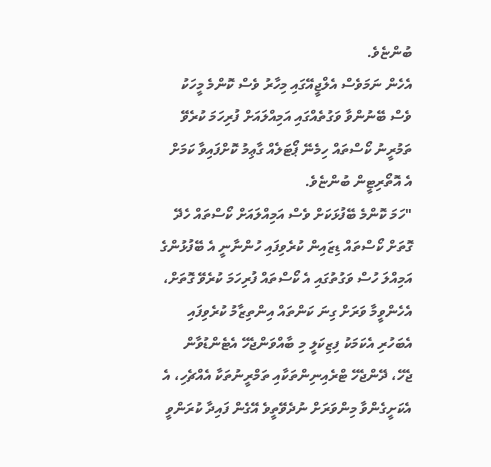ބުންޏެވެ.
އެހެން ނަމަވެސް އެލްޖީއޭގައި މިހާރު ވެސް ކޮންމެ މީހަކު ވެސް ބޭނުންވާ ވަގުތެއްގައި އަމިއްލައަށް ފުރިހަމަ ކުރެވޭ ތަމުރީނު ކޯސްތައް ހިމެނޭ ޕޯޓަލެއް ގާޢިމު ކޮށްފައިވާ ކަމަށް އެ އޮތޯރިޓީން ބުންޏެވެ.
"ހަމަ ކޮންމެ ބޭފުޅަކަށް ވެސް އަމިއްލައަށް ކޯސްތައް ހެދޭ ގޮތަށް ކޯސްތައް ޑިޒައިން ކުރެވިފައި ހުންނާނީ އެ ބޭފުޅުންގެ އަމިއްލަ ހުސް ވަގުތުގައި އެ ކޯސްތައް ފުރިހަމަ ކުރެވޭ ގޮތަށް، އެހެންވީމާ ވަރަށް ގިނަ ކަންތައް އިންތިޒާމު ކުރެވިފައި އެބަހުރި އެކަމަކު ފިޒިކަލީ މި ބާއްވަންޖެހޭ އެޓެންޑުވާން ޖެހޭ، ދޭންޖެހޭ ޓްރެއިނިންތަކާއި ތަމްރީނުތަކާ އެއްޗެހި، އެ އެކަށީގެންވާ މިންވަރަށް ނުދެވޭތީވެ އޭގެން ފައިދާ ކުރަންވީ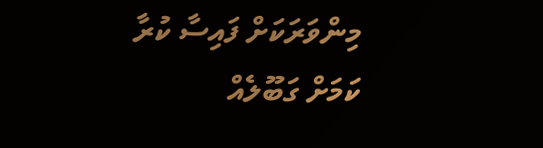މިންވަރަކަށް ފައިސާ ކުރާ ކަމަށް ގަބޫލެއް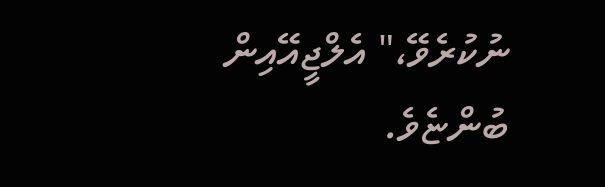ނުކުރެވޭ،" އެލްޖީއޭއިން ބުންޏެވެ.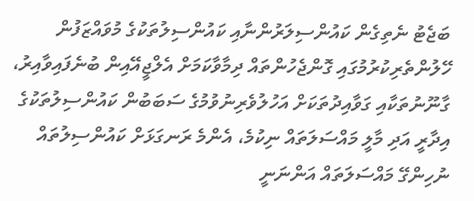ބަޖެޓު ނެތިގެން ކައުންސިލަރުންނާއި ކައުންސިލުތަކުގެ މުވައްޒަފުން ހޭލުންތެރިކުރުމުގައި ގޮންޖެހުންތައް ދިމާވާކަމަށް އެލްޖީއޭއިން ބުނެފައިވާއިރު، ގާނޫނުތަކާއި ގަވާއިދުތަކަށް އަހުލުވެރިނުވުމުގެ ސަބަބުން ކައުންސިލުތަކުގެ އިދާރީ އަދި މާލީ މައްސަލަތައް ނިކުމެ، އެންމެ ރަނގަޅަށް ކައުންސިލުތައް ނުހިންގޭ މައްސަލަތައް އަންނަނީ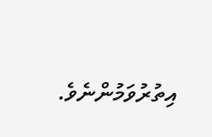އިތުރުވަމުންނެވެ.